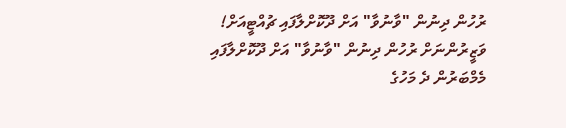ރުހުން ދިނުން "ވާނުވާ" އަށް ދޫކޮށްލާފައި ޗުއްޓީއަށް!
ވަޒީރުންނަށް ރުހުން ދިނުން "ވާނުވާ" އަށް ދޫކޮށްލާފައި މެމްބަރުން ދެ މަހުގެ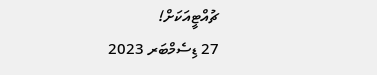ޗުއްޓީއަކަށް!
27 ޑިސެމްބަރ 2023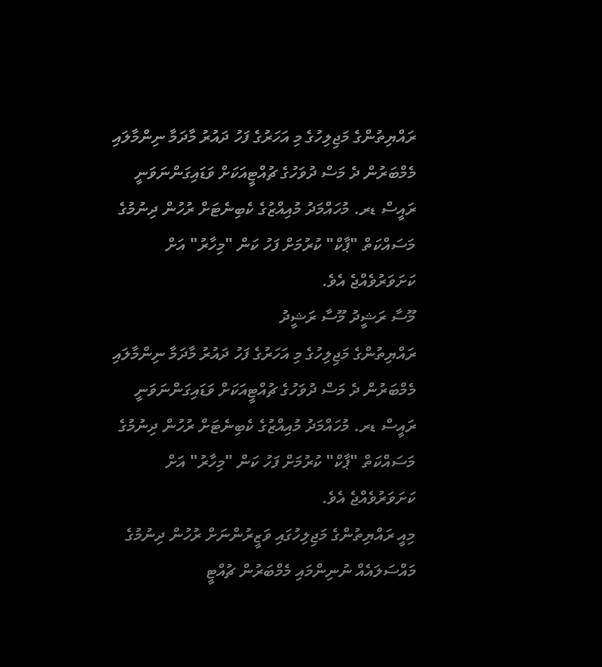ރައްޔިތުންގެ މަޖިލިހުގެ މި އަހަރުގެ ފަހު ދައުރު މާދަމާ ނިންމާލައި މެމްބަރުން ދެ މަސް ދުވަހުގެ ޗުއްޓީއަކަށް ވަޑައިގަންނަވަނީ ރައީސް ޑރ. މުހައްމަދު މުއިއްޒުގެ ކެބިނެޓަށް ރުހުން ދިނުމުގެ މަސައްކަތް "ޕާކް" ކުރުމަށް ފަހު ކަން "މިހާރު" އަށް ކަށަވަރުވެއްޖެ އެވެ.
މޫސާ ރަޝީދު މޫސާ ރަޝީދު
ރައްޔިތުންގެ މަޖިލިހުގެ މި އަހަރުގެ ފަހު ދައުރު މާދަމާ ނިންމާލައި މެމްބަރުން ދެ މަސް ދުވަހުގެ ޗުއްޓީއަކަށް ވަޑައިގަންނަވަނީ ރައީސް ޑރ. މުހައްމަދު މުއިއްޒުގެ ކެބިނެޓަށް ރުހުން ދިނުމުގެ މަސައްކަތް "ޕާކް" ކުރުމަށް ފަހު ކަން "މިހާރު" އަށް ކަށަވަރުވެއްޖެ އެވެ.
މިއީ ރައްޔިތުންގެ މަޖިލިހުގައި ވަޒީރުންނަށް ރުހުން ދިނުމުގެ މައްސަލައެއް ނުނިންމައި މެމްބަރުން ޗުއްޓީ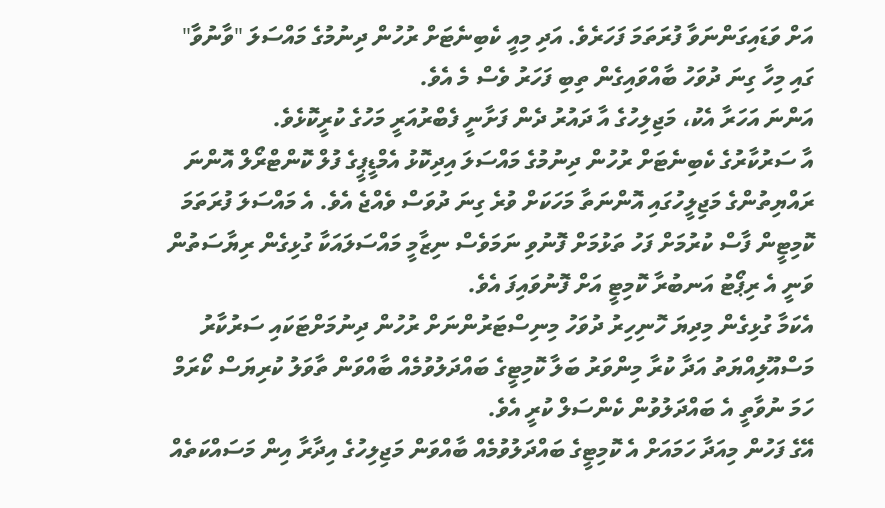އަށް ވަޑައިގަންނަވާ ފުރަތަމަ ފަހަރެވެ. އަދި މިއީ ކެބިނެޓަށް ރުހުން ދިނުމުގެ މައްސަލަ "ވާނުވާ" ގައި މިހާ ގިނަ ދުވަހު ބާއްވައިގެން ތިބި ފަހަރު ވެސް މެ އެވެ.
އަންނަ އަހަރާ އެކު، މަޖިލިހުގެ އާ ދައުރު ދެން ފަށާނީ ފެބްރުއަރީ މަހުގެ ކުރީކޮޅެވެ.
އާ ސަރުކާރުގެ ކެބިނެޓަށް ރުހުން ދިނުމުގެ މައްސަލަ އިދިކޮޅު އެމްޑީޕީގެ ފުލް ކޮންޓްރޯލް އޮންނަ ރައްޔިތުންގެ މަޖިލީހުގައި އޮންނަތާ މަހަކަށް ވުރެ ގިނަ ދުވަސް ވެއްޖެ އެވެ. އެ މައްސަލަ ފުރަތަމަ ކޮމިޓީން ފާސް ކުރުމަށް ފަހު ތަޅުމަށް ފޮނުވި ނަމަވެސް ނިޒާމީ މައްސަލައަކާ ގުޅިގެން ރިޔާސަތުން ވަނީ އެ ރިޕޯޓު އަނބުރާ ކޮމިޓީ އަށް ފޮނުވައިފަ އެވެ.
އެކަމާ ގުޅިގެން މިދިޔަ ހޮނިހިރު ދުވަހު މިނިސްޓަރުންނަށް ރުހުން ދިނުމަށްޓަކައި ސަރުކާރު މަސްއޫލިއްޔަތު އަދާ ކުރާ މިންވަރު ބަލާ ކޮމިޓީގެ ބައްދަލުވުމެއް ބާއްވަން ތާވަލު ކުރިޔަސް ކޯރަމް ހަމަ ނުވާތީ އެ ބައްދަލުވުން ކެންސަލް ކުރީ އެވެ.
އޭގެ ފަހުން މިއަދާ ހަމައަށް އެ ކޮމިޓީގެ ބައްދަލުވުމެއް ބާއްވަން މަޖިލިހުގެ އިދާރާ އިން މަސައްކަތެއް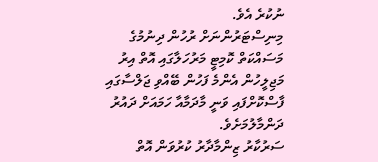ނުކުރެ އެވެ.
މިނިސްޓަރުންނަށް ރުހުން ދިނުމުގެ މަސައްކަތް ކޮމިޓީ މަރުހަލާގައި އޮތް އިރު މަޖިލީހުން އެންމެ ފަހުން ބޭއްވި ޖަލްސާގައި ފާސްކޮށްފައި ވަނީ މާދަމާއާ ހަމައަށް ދައުރު ދަންމާލުމަށެވެ.
ސަރުކާރު ޒިންމާދާރު ކުރުވަން އޮތް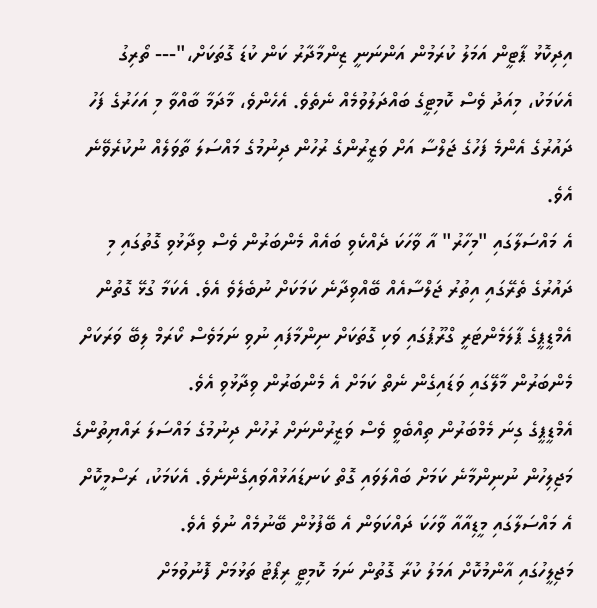އިދިކޮޅު ޕާޓީން އަމަލު ކުރަމުން އަންނަނީ ޒިންމާދާރު ކަން ކުޑަ ގޮތަކަށް،"--- ތޯރިގު
އެކަމަކު، މިއަދު ވެސް ކޮމިޓީގެ ބައްދަލުވުމެއް ނެތެވެ. އެހެންވެ، މާދަމާ ބާއްވާ މި އަހަރުގެ ފަހު ދައުރުގެ އެންމެ ފަހުގެ ޖަލްސާ އަށް ވަޒީރުންގެ ރުހުން ދިނުމުގެ މައްސަލަ ތާވަލެއް ނުކުރެވޭނެ އެވެ.
އެ މައްސަލާގައި "މިހާރު" އާ ވާހަކަ ދެއްކެވި ބައެއް މެންބަރުން ވެސް ވިދާޅުވި ގޮތުގައި މި ދައުރުގެ ތެރޭގައި އިތުރު ޖަލްސާއެއް ބޭއްވިދާނެ ކަމަކަށް ނުބެލެވެ އެވެ. އެކަމާ ގުޅޭ ގޮތުން އެމްޑީޕީގެ ޕާލަމެންޓަރީ ގްރޫޕުގައި ވަކި ގޮތަކަށް ނިންމާފައި ނުވި ނަމަވެސް ކޯރަމް ލިބޭ ވަރަކަށް މެންބަރުން މާލޭގައި ވަޑައިގެން ނެތް ކަމަށް އެ މެންބަރުން ވިދާޅުވި އެވެ.
އެމްޑީޕީގެ ގިނަ މެމްބަރުން ތިއްބެވީ ވެސް ވަޒީރުންނަށް ރުހުން ދިނުމުގެ މައްސަލަ ރައްޔިތުންގެ މަޖިލިހުން ނުނިންމާނެ ކަމަށް ބައްލަވައި ގޮތް ކަނޑައަޅުއްވައިގެންނެވެ. އެކަމަކު، ރަސްމީކޮށް އެ މައްސަލާގައި މީޑިއާއާ ވާހަކަ ދައްކަވަން އެ ބޭފުޅުން ބޭނުމެއް ނުވެ އެވެ.
މަޖިލީހުގައި އާންމުކޮށް އަމަލު ކުރާ ގޮތުން ނަމަ ކޮމިޓީ ރިޕޯޓު ތަޅުމަށް ފޮނުވުމަށް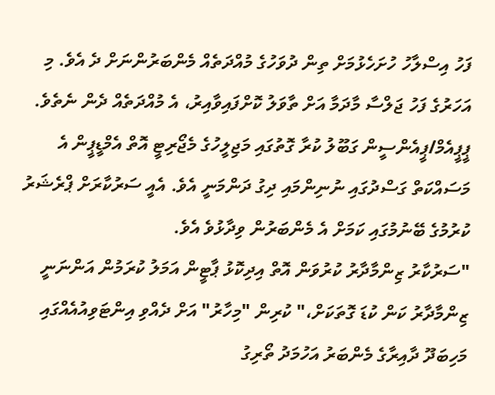ފަހު އިސްލާހު ހުށަހެޅުމަށް ތިން ދުވަހުގެ މުއްދަތެއް މެންބަރުންނަށް ދެ އެވެ. މި އަހަރުގެ ފަހު ޖަލްސާ މާދަމާ އަށް ތާވަލު ކޮށްފައިވާއިރު، އެ މުއްދަތެއް ދެން ނެތެވެ.
ޕީޕީއެމް/ޕީއެންސީން ގަބޫލު ކުރާ ގޮތުގައި މަޖިލީހުގެ މެޖޯރިޓީ އޮތް އެމްޑީޕީން އެ މަސައްކަތް ގަސްދުގައި ނުނިންމައި ދިގު ދަންމަނީ އެވެ. އެއީ ސަރުކާރަށް ޕްރެޝަރު ކުރުމުގެ ބޭނުމުގައި ކަމަށް އެ މެންބަރުން ވިދާޅުވެ އެވެ.
"ސަރުކާރު ޒިންމާދާރު ކުރުވަން އޮތް އިދިކޮޅު ޕާޓީން އަމަލު ކުރަމުން އަންނަނީ ޒިންމާދާރު ކަން ކުޑަ ގޮތަކަށް،" ކުރިން "މިހާރު" އަށް ދެއްވި އިންޓަވިއުއެއްގައި މަހިބަދޫ ދާއިރާގެ މެންބަރު އަހުމަދު ތޯރިގު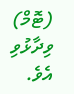(ޓޮމް) ވިދާޅުވި އެވެ.